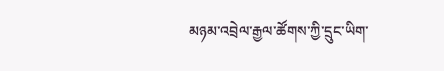མཉམ་འབྲེལ་རྒྱལ་ཚོགས་ཀྱི་དྲུང་ཡིག་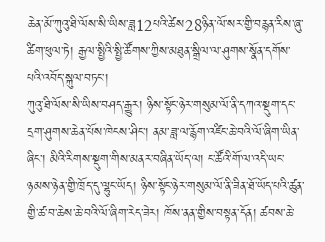ཆེན་མོ་ཀུའུ་ཐི་ལོས་སི་ཡིས་ཟླ12པའི་ཚེས28ཉིན་ལོ་སར་གྱི་བརྙན་རིས་ཞུ་ཚིག་ཕུལ་ཏེ། རྒྱལ་སྤྱིའི་སྤྱི་ཚོགས་ཀྱིས་མཐུན་སྒྲིལ་ལ་ཤུགས་སྣོན་དགོས་པའི་འབོད་སྐུལ་བཏང་།
ཀུའུ་ཐི་ལོས་སི་ཡིས་བཤད་རྒྱུར། ཉིས་སྟོང་ཉེར་གསུམ་ལོ་ནི་དཀའ་སྡུག་དང་དྲག་ཤུགས་ཆེན་པོས་ཁེངས་ཤིང་། ནམ་ཟླ་ལ་རྙོག་འཛིང་ཆེ་བའི་ལོ་ཞིག་ཡིན་ཞིང་། མིའི་རིགས་སྡུག་གིས་མནར་བཞིན་ཡོད་ལ། ང་ཚོའི་གོ་ལ་འདི་ཡང་ཉམས་ཉེན་གྱི་ཁྲོད་དུ་ལྷུང་ཡོད། ཉིས་སྟོང་ཉེར་གསུམ་ལོ་ནི་ཟིན་ཐོ་ཡོད་པའི་ཚུན་གྱི་ཚ་བ་ཆེས་ཆེ་བའི་ལོ་ཞིག་རེད་ཟེར། ཁོས་ནན་གྱིས་བསྟན་དོན། ཚབས་ཆེ་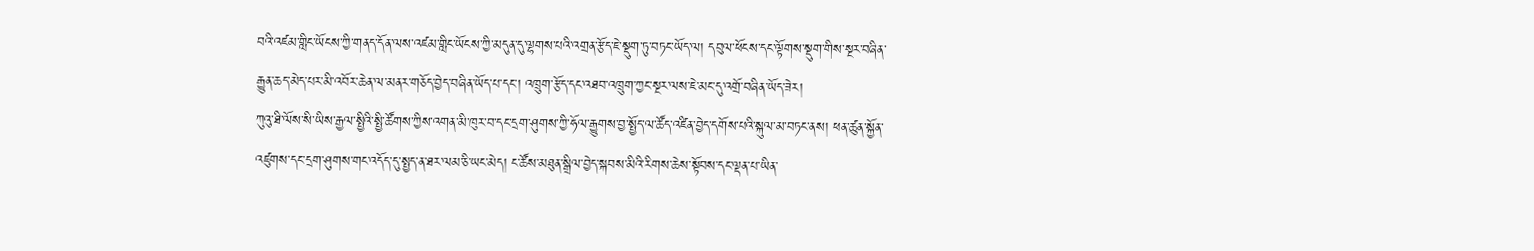བའི་འཛམ་གླིང་ཡོངས་ཀྱི་གནད་དོན་ལས་འཛམ་གླིང་ཡོངས་ཀྱི་མདུན་དུ་ལྷགས་པའི་འགྲན་རྩོད་ཇེ་སྡུག་ཏུ་བཏང་ཡོད་ལ། དབུལ་ཕོངས་དང་ལྟོགས་སྡུག་གིས་སྔར་བཞིན་རྒྱུན་ཆད་མེད་པར་མི་འབོར་ཆེན་ལ་མནར་གཅོད་བྱེད་བཞིན་ཡོད་པ་དང་། འཁྲུག་རྩོད་དང་འཐབ་འཁྲུག་ཀྱང་སྔར་ལས་ཇེ་མང་དུ་འགྲོ་བཞིན་ཡོད་ཟེར།
ཀུའུ་ཐི་ལོས་སི་ཡིས་རྒྱལ་སྤྱིའི་སྤྱི་ཚོགས་ཀྱིས་འགན་མི་ཁུར་བ་དང་དྲག་ཤུགས་ཀྱི་ཧོལ་རྒྱུགས་བྱ་སྤྱོད་ལ་ཚོད་འཛིན་བྱེད་དགོས་པའི་སྐུལ་མ་བཏང་ནས། ཕན་ཚུན་སྐྱོན་འཛུགས་དང་དྲག་ཤུགས་གང་འདོད་དུ་སྤྱད་ན་ཐར་ལམ་ཅི་ཡང་མེད། ང་ཚོས་མཐུན་སྒྲིལ་བྱེད་སྐབས་མིའི་རིགས་ཆེས་སྟོབས་དང་ལྡན་པ་ཡིན་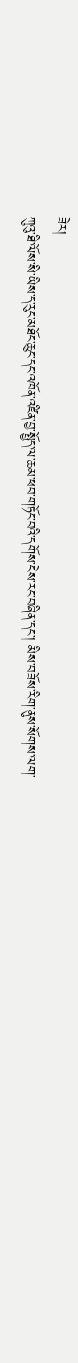ཟེར།
ཀུའུ་ཐི་ལོས་སི་ཡིས་ད་རུང་མཐོང་ཆུང་དང་འཁོན་འཛིན་བྱ་སྤྱོད་ལ་ཆམ་ཕབ་གཏོང་བའི་དགོས་ངེས་རང་བཞིན་དང་། མིས་བཟོས་རིག་ནུས་སོགས་ལག་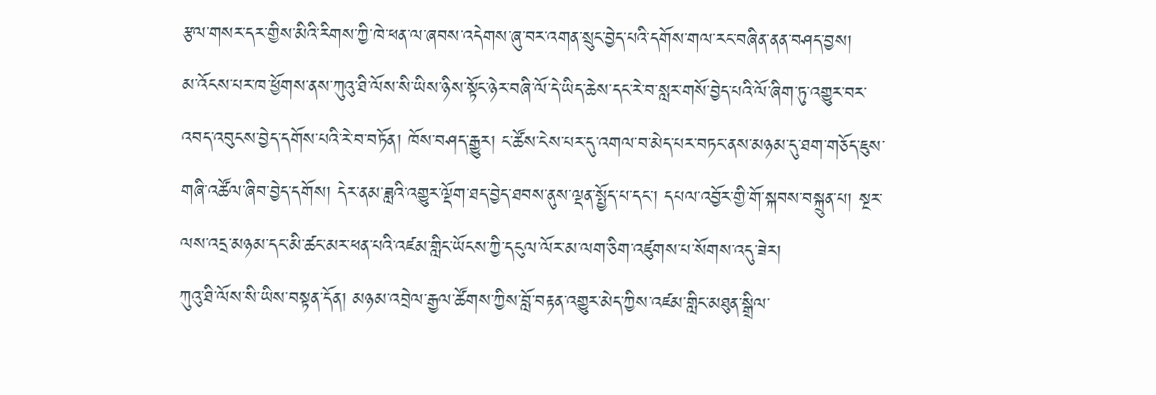རྩལ་གསར་དར་གྱིས་མིའི་རིགས་ཀྱི་ཁེ་ཕན་ལ་ཞབས་འདེགས་ཞུ་བར་འགན་སྲུང་བྱེད་པའི་དགོས་གལ་རང་བཞིན་ནན་བཤད་བྱས།
མ་འོངས་པར་ཁ་ཕྱོགས་ནས་ཀུའུ་ཐི་ལོས་སི་ཡིས་ཉིས་སྟོང་ཉེར་བཞི་ལོ་དེ་ཡིད་ཆེས་དང་རེ་བ་སླར་གསོ་བྱེད་པའི་ལོ་ཞིག་ཏུ་འགྱུར་བར་འབད་འབུངས་བྱེད་དགོས་པའི་རེ་བ་བཏོན། ཁོས་བཤད་རྒྱུར། ང་ཚོས་ངེས་པར་དུ་འགལ་བ་མེད་པར་བཏང་ནས་མཉམ་དུ་ཐག་གཅོད་ཇུས་གཞི་འཚོལ་ཞིབ་བྱེད་དགོས། དེར་ནམ་ཟླའི་འགྱུར་ལྡོག་ཐད་བྱེད་ཐབས་ནུས་ལྡན་སྤྱོད་པ་དང་། དཔལ་འབྱོར་གྱི་གོ་སྐབས་བསྐྲུན་པ། སྔར་ལས་འདྲ་མཉམ་དང་མི་ཚང་མར་ཕན་པའི་འཛམ་གླིང་ཡོངས་ཀྱི་དངུལ་ལོར་མ་ལག་ཅིག་འཛུགས་པ་སོགས་འདུ་ཟེར།
ཀུའུ་ཐི་ལོས་སི་ཡིས་བསྟན་དོན། མཉམ་འབྲེལ་རྒྱལ་ཚོགས་ཀྱིས་བློ་བརྟན་འགྱུར་མེད་ཀྱིས་འཛམ་གླིང་མཐུན་སྒྲིལ་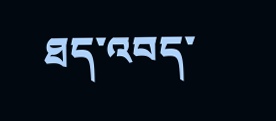ཐད་འབད་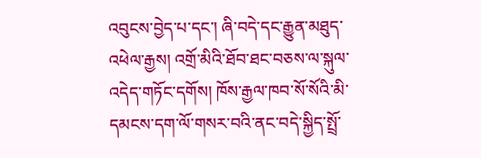འབུངས་བྱེད་པ་དང་། ཞི་བདེ་དང་རྒྱུན་མཐུད་འཕེལ་རྒྱས། འགྲོ་མིའི་ཐོབ་ཐང་བཅས་ལ་སྐུལ་འདེད་གཏོང་དགོས། ཁོས་རྒྱལ་ཁབ་སོ་སོའི་མི་དམངས་དག་ལོ་གསར་བའི་ནང་བདེ་སྐྱིད་སྤྲོ་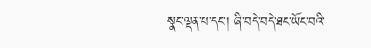སྣང་ལྡན་པ་དང་། ཞི་བདེ་བདེ་ཐང་ཡོང་བའི་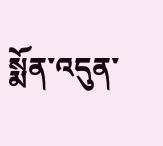སྨོན་འདུན་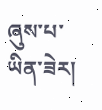ཞུས་པ་ཡིན་ཟེར།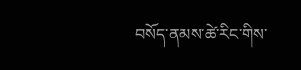བསོད་ནམས་ཚེ་རིང་གིས་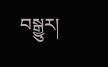བསྒྱུར།